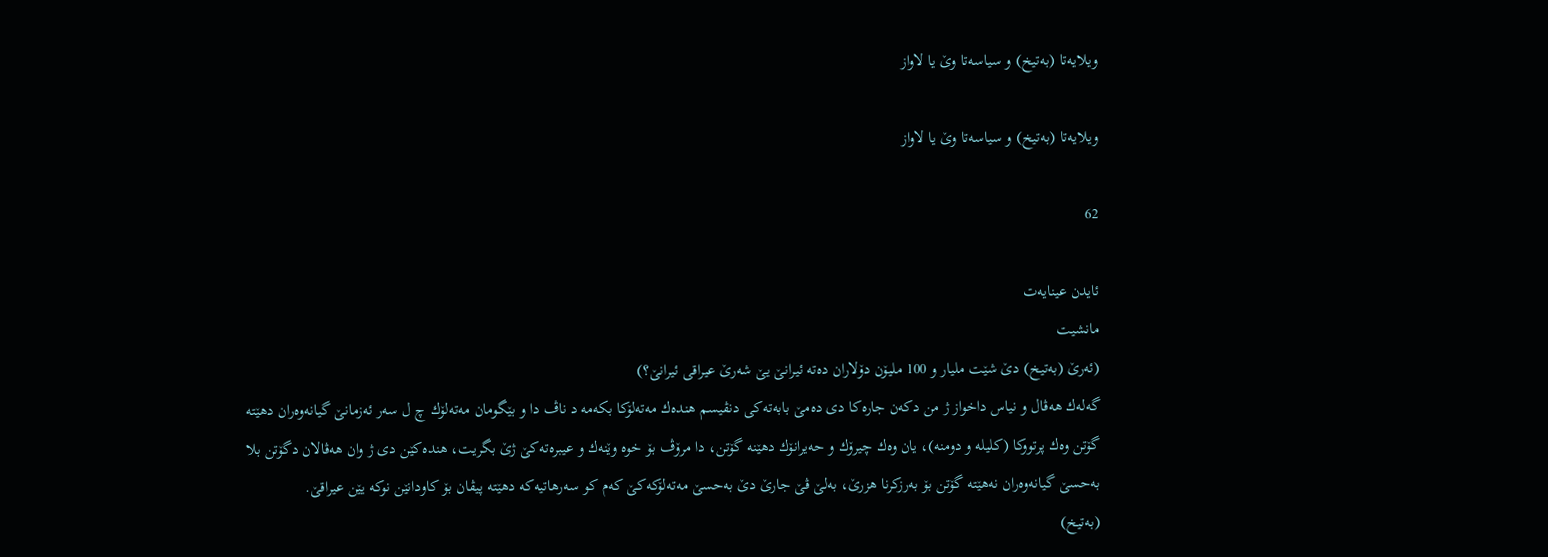ویلایه‌تا (به‌تیخ) و سیاسه‌تا وێ یا لاواز

ویلایه‌تا (به‌تیخ) و سیاسه‌تا وێ یا لاواز

62

ئایدن عینایه‌ت
مانشیت
(ئه‌رێ (به‌تیخ) دێ شێت ملیار و 100 ملیۆن دۆلاران ده‌ته‌ ئیرانێ یێ شه‌رێ عیراقى ئیرانێ؟)
گه‌له‌ك هه‌ڤال و نیاس داخواز ژ من دكه‌ن جاره‌كا دى ده‌مێ بابه‌ته‌كى دنڤیسم هنده‌ك مه‌ته‌لۆكا بكه‌مه‌ د ناڤ دا و بێگومان مه‌ته‌لۆك چ ل سه‌ر ئه‌زمانێ گیانه‌وه‌ران دهێته‌ گۆتن وه‌ك پرتووكا (كلیله‌ و دومنه‌)، یان وه‌ك چیرۆك و حه‌یرانۆك دهێنه‌ گۆتن، دا مرۆڤ بۆ خوه‌ وێنه‌ك و عیبره‌ته‌كێ ژێ بگریت، هنده‌كێن دى ژ وان هه‌ڤالان دگۆتن بلا به‌حسێ گیانه‌وه‌ران نه‌هێته‌ گۆتن بۆ به‌رزكرنا هزرێ، به‌لێ ڤێ جارێ دێ به‌حسێ مه‌ته‌لۆكه‌كێ كه‌م كو سه‌رهاتیه‌كه‌ دهێته‌ پیڤان بۆ كاودانێن نوكه‌ یێن عیراقێ.
(به‌تیخ)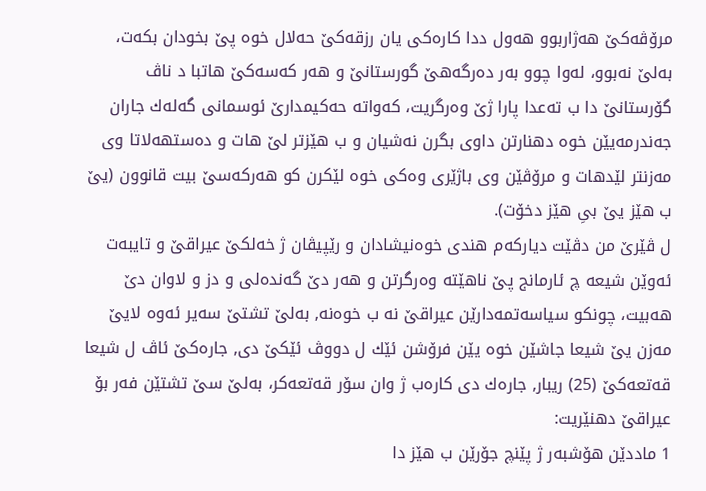مرۆڤه‌كێ هه‌ژاربوو هه‌ول ددا كاره‌كى یان رزقه‌كێ حه‌لال خوه‌ پێ بخودان بكه‌ت، به‌لێ نه‌بوو، له‌وا چوو به‌ر ده‌رگه‌هێ گورستانێ و هه‌ر كه‌سه‌كێ هاتبا د ناڤ گۆرستانێ دا ب ته‌عدا پارا ژێ وه‌رگریت، كه‌واته‌ حه‌كیمدارێ ئوسمانى گه‌له‌ك جاران جه‌ندرمه‌یێن خوه‌ دهنارتن داوى بگرن نه‌شیان و ب هێزتر لێ هات و ده‌ستهه‌لاتا وى مه‌زنتر لێدهات و مرۆڤێن وى باژێرى وه‌كى خوه‌ لێكرن كو هه‌ركه‌سێ بیت قانوون (یێ ب هێز یێ بىِ هێز دخۆت).
ل ڤێرێ من دڤێت دیاركه‌م هندى خوه‌نیشادان و رێپیڤان ژ خه‌لكێ عیراقێ و تایبه‌ت ئه‌وێن شیعه‌ چ ئارمانج پێ ناهێته‌ وه‌رگرتن و هه‌ر دێ گه‌نده‌لی و دز و لاوان دێ هه‌بیت، چونكو سیاسه‌تمه‌دارێن عیراقێ نه‌ ب خوه‌نه‌, به‌لێ تشتێ سه‌یر ئه‌وه‌ لایێ مه‌زن یێ شیعا جاشێن خوه‌ یێن فرۆشن ئێك ل دووڤ ئێكێ دی, جاره‌كێ ئاڤ ل شیعا قه‌تعه‌كێ (25) ریبار, جاره‌ك دی كاره‌ب ژ وان سۆر قه‌تعه‌كر، به‌لێ سێ تشتێن فه‌ر بۆ عیراقێ دهنێریت:
1 ماددێن هۆشبه‌ر ژ پێنچ جۆرێن ب هێز دا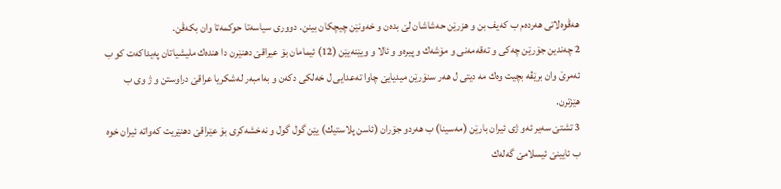هه‌ڤوه‌لاتی هه‌رده‌م ب كه‌یف بن و هزرێن حه‌شاشان لێ بده‌ن و خه‌ونێن چیچكان بینن. دووری سیاسه‌تا حوكمه‌تا وان بكه‌ڤن.
2 چه‌ندین جۆرێن چه‌كی و ته‌قه‌مه‌نی و مۆشه‌ك و پیره‌و و ئالا و ویێنه‌یێن (12) ئیمامان بۆ عیراقێ دهنێرن دا هنده‌ك ملیشیاتان په‌یداكه‌ت كو ب ئه‌مرێ وان برێڤه‌ بچیت وه‌ك مه‌ دیتی ل هه‌ر سنۆرێن میدیایێ چاوا ته‌عدایى ل خه‌لكی دكه‌ن و به‌امبه‌ر له‌شكریا عراقێ دراوستن و ژ وی ب هێزترن.
3 تشتێ سه‌یر ئه‌و ژی ئیران بارێن (مه‌سینا) ب هه‌ردو جۆران (ئاسن پلاستیك) یێن گول گول و نه‌خشه‌كری بۆ عێراقێ دهنێریت كه‌واته‌ ئیران خوه‌ ب ئایینێ ئیسلامێ گه‌له‌ك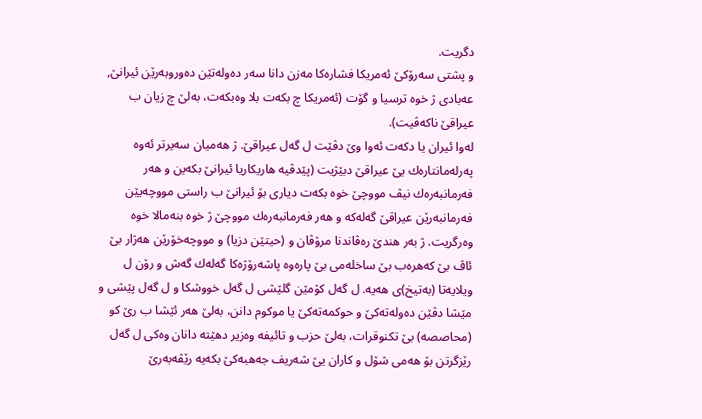دگریت.
و پشتی سه‌رۆكێ ئه‌مریكا فشاره‌كا مه‌زن دانا سه‌ر ده‌وله‌تێن ده‌وروبه‌رێن ئیرانێ, عه‌بادی ژ خوه‌ ترسیا و گۆت (ئه‌مریكا چ بكه‌ت بلا وه‌بكه‌ت، به‌لێ چ زیان ب عیراقێ ناكه‌ڤیت).
له‌وا ئیران یا دكه‌ت ئه‌وا وێ دڤێت ل گه‌ل عیراقێ. ژ هه‌میان سه‌یرتر ئه‌وه‌ په‌رله‌مانتاره‌ك یێ عیراقێ دبێژیت (پێدڤیه‌ هاریكاریا ئیرانێ بكه‌ین و هه‌ر فه‌رمانبه‌ره‌ك نیڤ مووچێ خوه‌ بكه‌ت دیاری بۆ ئیرانێ ب راستی مووچه‌یێن فه‌رمانبه‌رێن عیراقێ گه‌له‌كه‌ و هه‌ر فه‌رمانبه‌ره‌ك مووچێ ژ خوه‌ بنه‌مالا خوه‌ وه‌رگریت. ژ به‌ر هندێ ره‌ڤاندنا مرۆڤان و (حیتێن دزیا) و مووچه‌خۆرێن هه‌ژار بێ ئاڤ بێ كه‌هره‌ب بێ ساخله‌می بێ پاره‌وه‌ پاشه‌رۆژه‌كا گه‌له‌ك گه‌ش و رۆن ل ویلایه‌تا (به‌تیخ)ی هه‌یه‌. ل گه‌ل كۆمێن گلێشى ل گه‌ل خووشكا و ل گه‌ل پێشی و مێشا دڤێن ده‌وله‌ته‌كێ و حوكمه‌ته‌كێ یا موكوم دانن، به‌لێ هه‌ر ئێشا ب رێ كو (محاصصه‌) بێ تكنوقرات، به‌لێ حزب و تائیفه‌ وه‌زیر دهێته‌ دانان وه‌كی ل گه‌ل رێزگرتن بۆ هه‌می شۆل و كاران یێ شه‌ریف جه‌هبه‌كێ بكه‌یه‌ رێڤه‌به‌رێ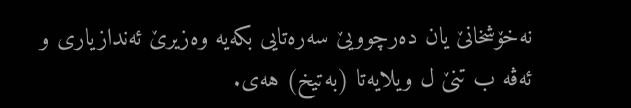نه‌خۆشخانێ یان ده‌رچوویێ سه‌ره‌تایی بكه‌یه‌ وه‌زیرێ ئه‌ندازیاری و ئه‌ڤه‌ ب تنێ ل ویلایه‌تا (به‌تیخ) هه‌ی.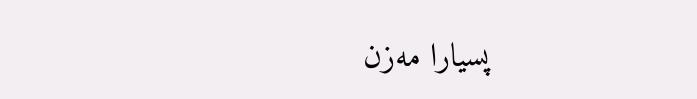پسیارا مه‌زن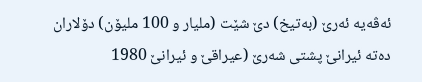ئه‌ڤه‌یه‌ ئه‌رێ (به‌تیخ) دێ شێت (ملیار و 100 ملیۆن) دۆلاران ده‌ته‌ ئیرانێ پشتی شه‌رێ (عیراقێ و ئیرانێ 1980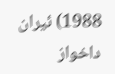1988) ئیران داخواز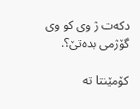دكه‌ت ژ وی كو وی گۆژمی بده‌تێ؟.

کۆمێنتا تە